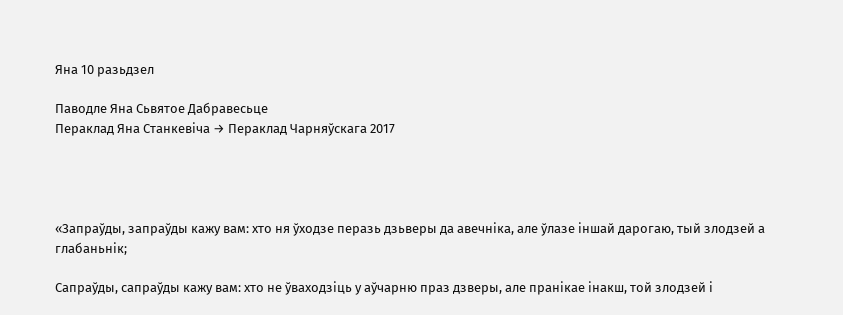Яна 10 разьдзел

Паводле Яна Сьвятое Дабравесьце
Пераклад Яна Станкевіча → Пераклад Чарняўскага 2017




«Запраўды, запраўды кажу вам: хто ня ўходзе перазь дзьверы да авечніка, але ўлазе іншай дарогаю, тый злодзей а глабаньнік;

Сапраўды, сапраўды кажу вам: хто не ўваходзіць у аўчарню праз дзверы, але пранікае інакш, той злодзей і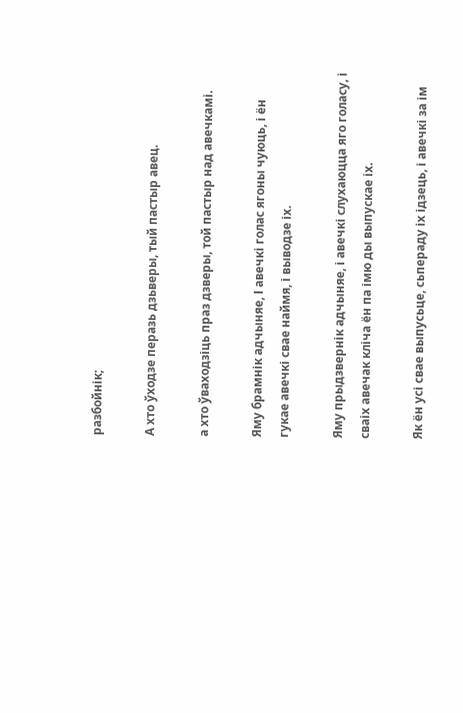разбойнік;

А хто ўходзе перазь дзьверы, тый пастыр авец.

а хто ўваходзіць праз дзверы, той пастыр над авечкамі.

Яму брамнік адчыняе, І авечкі голас ягоны чуюць, і ён гукае авечкі свае наймя, і выводзе іх.

Яму прыдзвернік адчыняе, і авечкі слухаюцца яго голасу, і сваіх авечак кліча ён па імю ды выпускае іх.

Як ён усі свае выпусьце, сьпераду іх ідзець, і авечкі за ім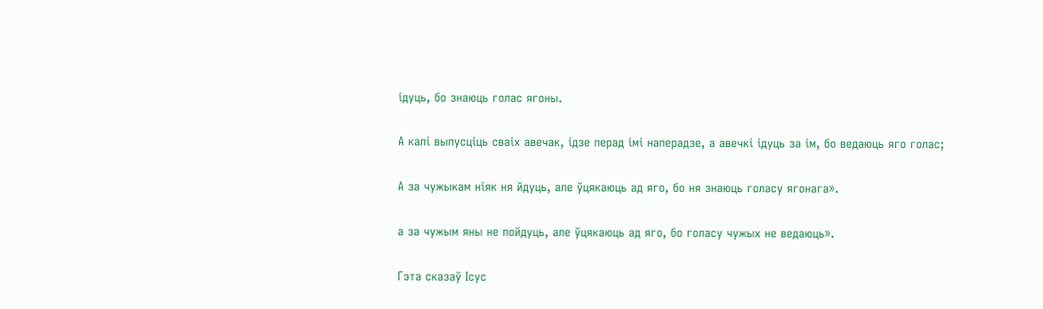ідуць, бо знаюць голас ягоны.

А калі выпусціць сваіх авечак, ідзе перад імі наперадзе, а авечкі ідуць за ім, бо ведаюць яго голас;

А за чужыкам ніяк ня йдуць, але ўцякаюць ад яго, бо ня знаюць голасу ягонага».

а за чужым яны не пойдуць, але ўцякаюць ад яго, бо голасу чужых не ведаюць».

Гэта сказаў Ісус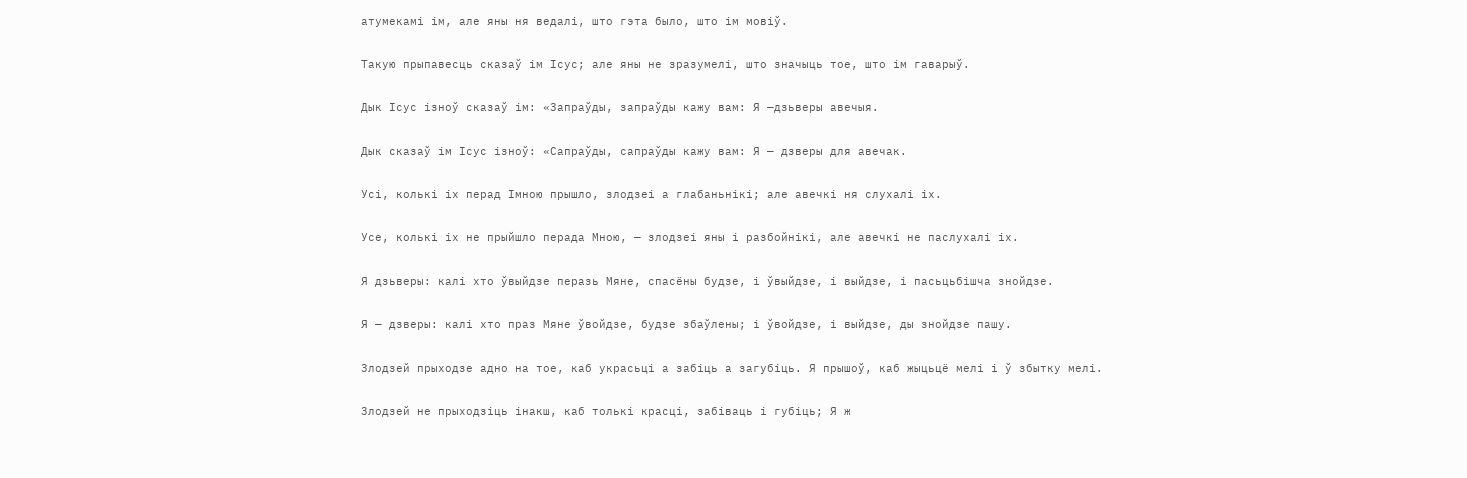атумекамі ім, але яны ня ведалі, што гэта было, што ім мовіў.

Такую прыпавесць сказаў ім Ісус; але яны не зразумелі, што значыць тое, што ім гаварыў.

Дык Ісус ізноў сказаў ім: «Запраўды, запраўды кажу вам: Я —дзьверы авечыя.

Дык сказаў ім Ісус ізноў: «Сапраўды, сапраўды кажу вам: Я — дзверы для авечак.

Усі, колькі іх перад Імною прышло, злодзеі а глабаньнікі; але авечкі ня слухалі іх.

Усе, колькі іх не прыйшло перада Мною, — злодзеі яны і разбойнікі, але авечкі не паслухалі іх.

Я дзьверы: калі хто ўвыйдзе перазь Мяне, спасёны будзе, і ўвыйдзе, і выйдзе, і пасьцьбішча знойдзе.

Я — дзверы: калі хто праз Мяне ўвойдзе, будзе збаўлены; і ўвойдзе, і выйдзе, ды знойдзе пашу.

Злодзей прыходзе адно на тое, каб украсьці а забіць а загубіць. Я прышоў, каб жыцьцё мелі і ў збытку мелі.

Злодзей не прыходзіць інакш, каб толькі красці, забіваць і губіць; Я ж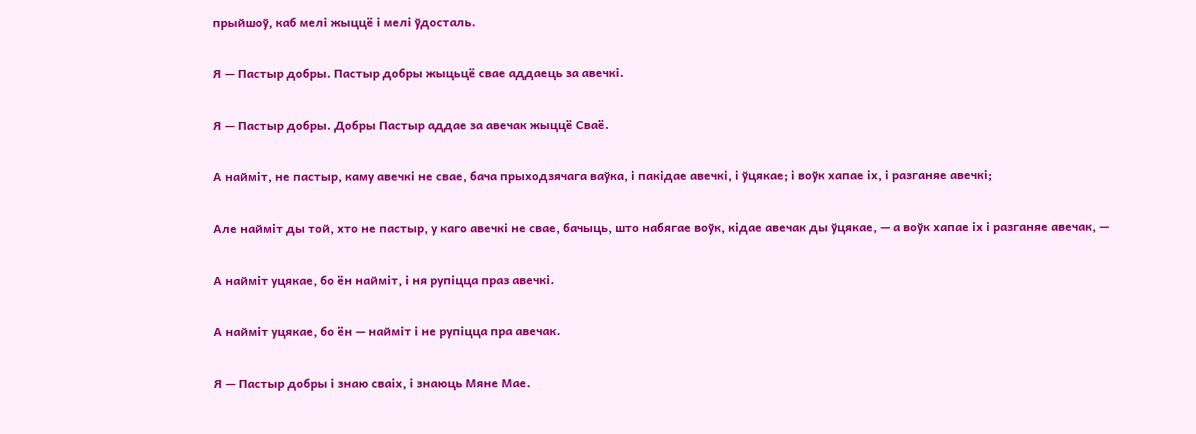прыйшоў, каб мелі жыццё і мелі ўдосталь.

Я — Пастыр добры. Пастыр добры жыцьцё свае аддаець за авечкі.

Я — Пастыр добры. Добры Пастыр аддае за авечак жыццё Сваё.

А найміт, не пастыр, каму авечкі не свае, бача прыходзячага ваўка, і пакідае авечкі, і ўцякае; і воўк хапае іх, і разганяе авечкі;

Але найміт ды той, хто не пастыр, у каго авечкі не свае, бачыць, што набягае воўк, кідае авечак ды ўцякае, — а воўк хапае іх і разганяе авечак, —

А найміт уцякае, бо ён найміт, і ня рупіцца праз авечкі.

А найміт уцякае, бо ён — найміт і не рупіцца пра авечак.

Я — Пастыр добры і знаю сваіх, і знаюць Мяне Мае.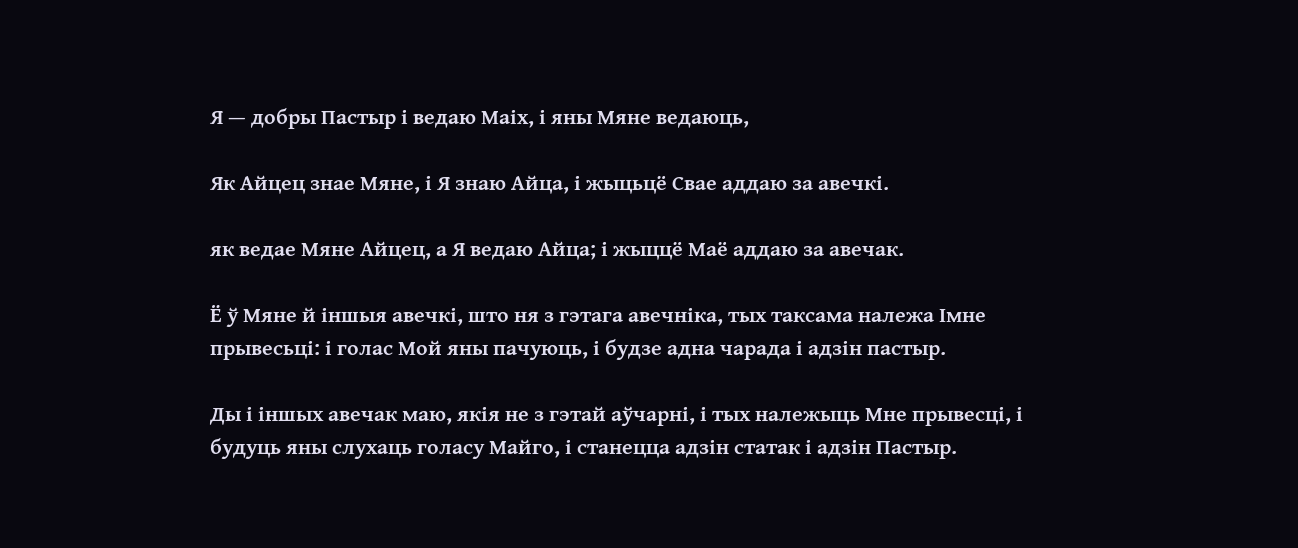Я — добры Пастыр і ведаю Маіх, і яны Мяне ведаюць,

Як Айцец знае Мяне, і Я знаю Айца, і жыцьцё Свае аддаю за авечкі.

як ведае Мяне Айцец, а Я ведаю Айца; і жыццё Маё аддаю за авечак.

Ё ў Мяне й іншыя авечкі, што ня з гэтага авечніка, тых таксама належа Імне прывесьці: і голас Мой яны пачуюць, і будзе адна чарада і адзін пастыр.

Ды і іншых авечак маю, якія не з гэтай аўчарні, і тых належыць Мне прывесці, і будуць яны слухаць голасу Майго, і станецца адзін статак і адзін Пастыр.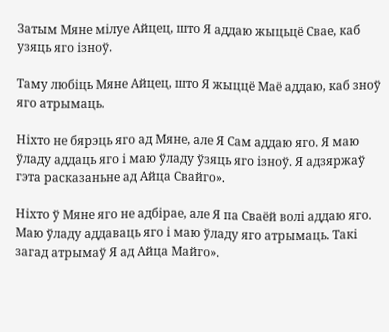Затым Мяне мілуе Айцец, што Я аддаю жыцьцё Свае, каб узяць яго ізноў.

Таму любіць Мяне Айцец, што Я жыццё Маё аддаю, каб зноў яго атрымаць.

Ніхто не бярэць яго ад Мяне, але Я Сам аддаю яго. Я маю ўладу аддаць яго і маю ўладу ўзяць яго ізноў. Я адзяржаў гэта расказаньне ад Айца Свайго».

Ніхто ў Мяне яго не адбірае, але Я па Сваёй волі аддаю яго. Маю ўладу аддаваць яго і маю ўладу яго атрымаць. Такі загад атрымаў Я ад Айца Майго».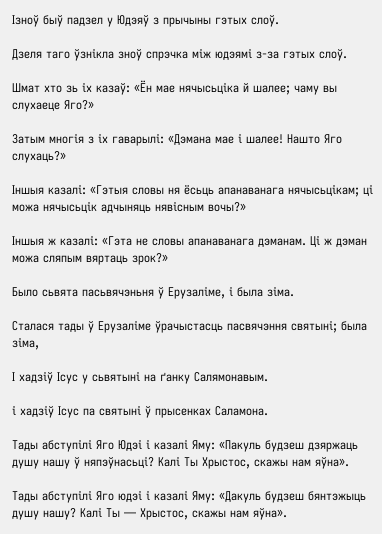Ізноў быў падзел у Юдэяў з прычыны гэтых слоў.

Дзеля таго ўзнікла зноў спрэчка між юдэямі з-за гэтых слоў.

Шмат хто зь іх казаў: «Ён мае нячысьціка й шалее; чаму вы слухаеце Яго?»

Затым многія з іх гаварылі: «Дэмана мае і шалее! Нашто Яго слухаць?»

Іншыя казалі: «Гэтыя словы ня ёсьць апанаванага нячысьцікам; ці можа нячысьцік адчыняць нявісным вочы?»

Іншыя ж казалі: «Гэта не словы апанаванага дэманам. Ці ж дэман можа сляпым вяртаць зрок?»

Было сьвята пасьвячэньня ў Ерузаліме, і была зіма.

Сталася тады ў Ерузаліме ўрачыстасць пасвячэння святыні; была зіма,

І хадзіў Ісус у сьвятыні на ґанку Салямонавым.

і хадзіў Ісус па святыні ў прысенках Саламона.

Тады абступілі Яго Юдэі і казалі Яму: «Пакуль будзеш дзяржаць душу нашу ў няпэўнасьці? Калі Ты Хрыстос, скажы нам яўна».

Тады абступілі Яго юдэі і казалі Яму: «Дакуль будзеш бянтэжыць душу нашу? Калі Ты — Хрыстос, скажы нам яўна».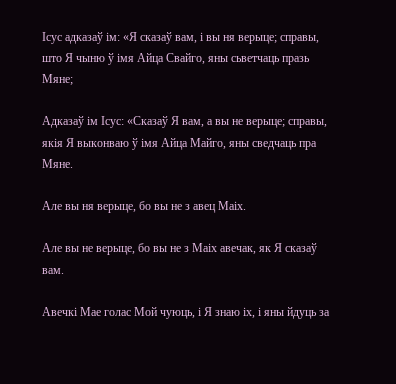Ісус адказаў ім: «Я сказаў вам, і вы ня верыце; справы, што Я чыню ў імя Айца Свайго, яны сьветчаць празь Мяне;

Адказаў ім Ісус: «Сказаў Я вам, а вы не верыце; справы, якія Я выконваю ў імя Айца Майго, яны сведчаць пра Мяне.

Але вы ня верыце, бо вы не з авец Маіх.

Але вы не верыце, бо вы не з Маіх авечак, як Я сказаў вам.

Авечкі Мае голас Мой чуюць, і Я знаю іх, і яны йдуць за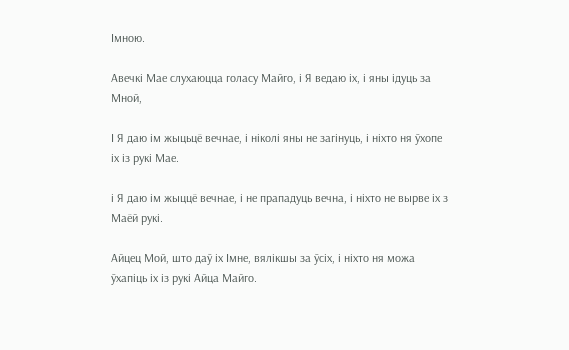Імною.

Авечкі Мае слухаюцца голасу Майго, і Я ведаю іх, і яны ідуць за Мной,

І Я даю ім жыцьцё вечнае, і ніколі яны не загінуць, і ніхто ня ўхопе іх із рукі Мае.

і Я даю ім жыццё вечнае, і не прападуць вечна, і ніхто не вырве іх з Маёй рукі.

Айцец Мой, што даў іх Імне, вялікшы за ўсіх, і ніхто ня можа ўхапіць іх із рукі Айца Майго.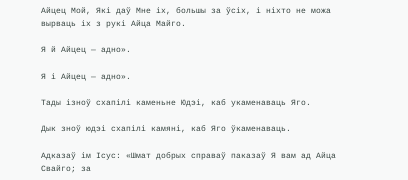Айцец Мой, Які даў Мне іх, большы за ўсіх, і ніхто не можа вырваць іх з рукі Айца Майго.

Я й Айцец — адно».

Я і Айцец — адно».

Тады ізноў схапілі каменьне Юдэі, каб укаменаваць Яго.

Дык зноў юдэі схапілі камяні, каб Яго ўкаменаваць.

Адказаў ім Ісус: «Шмат добрых справаў паказаў Я вам ад Айца Свайго; за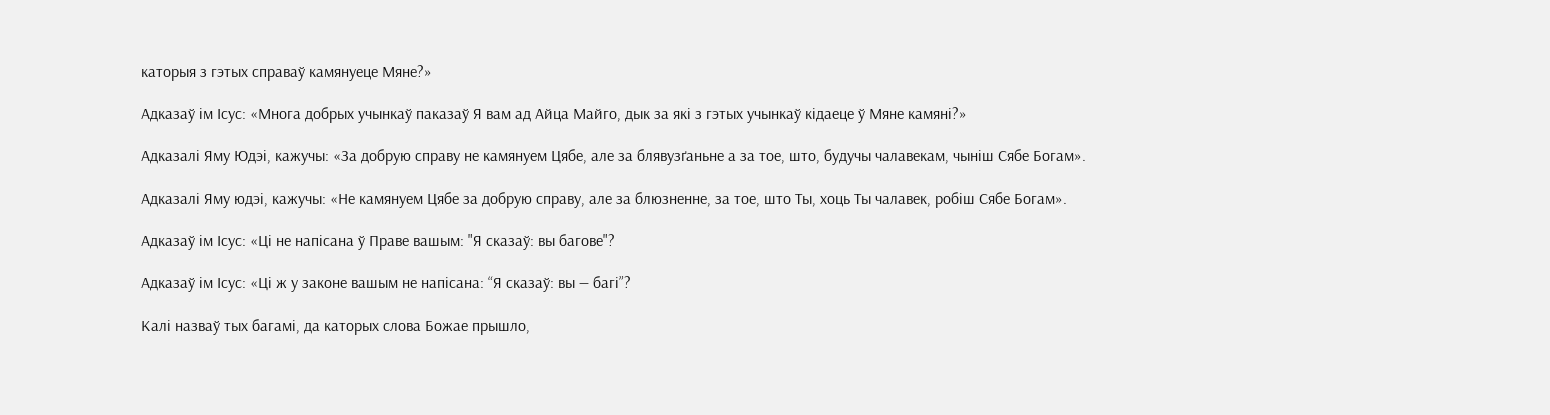каторыя з гэтых справаў камянуеце Мяне?»

Адказаў ім Ісус: «Многа добрых учынкаў паказаў Я вам ад Айца Майго, дык за які з гэтых учынкаў кідаеце ў Мяне камяні?»

Адказалі Яму Юдэі, кажучы: «За добрую справу не камянуем Цябе, але за блявузґаньне а за тое, што, будучы чалавекам, чыніш Сябе Богам».

Адказалі Яму юдэі, кажучы: «Не камянуем Цябе за добрую справу, але за блюзненне, за тое, што Ты, хоць Ты чалавек, робіш Сябе Богам».

Адказаў ім Ісус: «Ці не напісана ў Праве вашым: "Я сказаў: вы багове"?

Адказаў ім Ісус: «Ці ж у законе вашым не напісана: “Я сказаў: вы — багі”?

Калі назваў тых багамі, да каторых слова Божае прышло,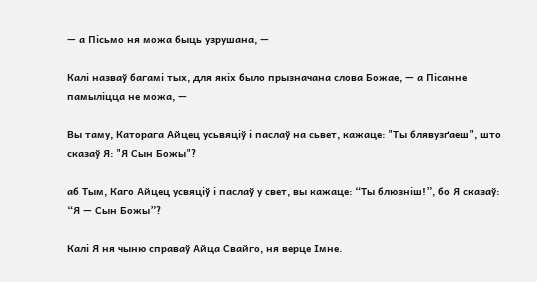— а Пісьмо ня можа быць узрушана, —

Калі назваў багамі тых, для якіх было прызначана слова Божае, — а Пісанне памыліцца не можа, —

Вы таму, Каторага Айцец усьвяціў і паслаў на сьвет, кажаце: "Ты блявузґаеш", што сказаў Я: "Я Сын Божы"?

аб Тым, Каго Айцец усвяціў і паслаў у свет, вы кажаце: “Ты блюзніш!”, бо Я сказаў: “Я — Сын Божы”?

Калі Я ня чыню справаў Айца Свайго, ня верце Імне.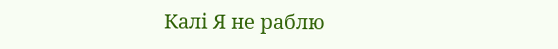Калі Я не раблю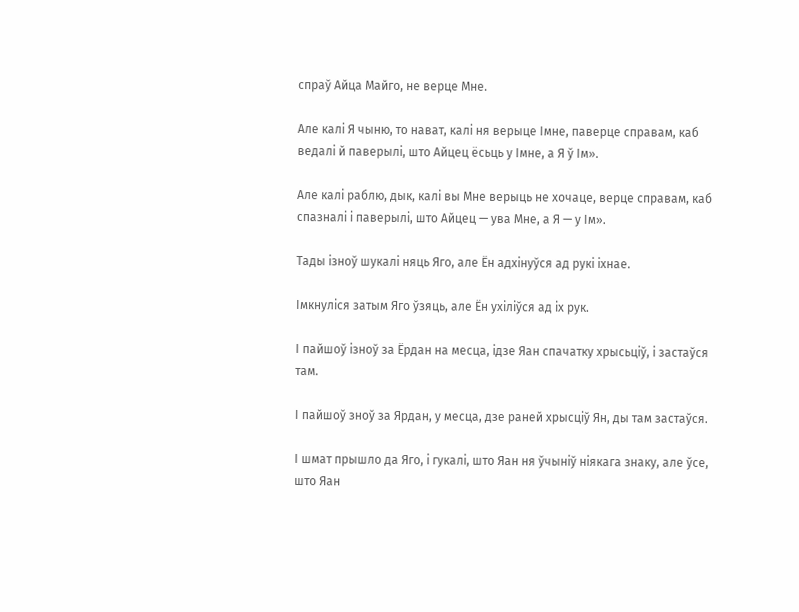спраў Айца Майго, не верце Мне.

Але калі Я чыню, то нават, калі ня верыце Імне, паверце справам, каб ведалі й паверылі, што Айцец ёсьць у Імне, а Я ў Ім».

Але калі раблю, дык, калі вы Мне верыць не хочаце, верце справам, каб спазналі і паверылі, што Айцец — ува Мне, а Я — у Ім».

Тады ізноў шукалі няць Яго, але Ён адхінуўся ад рукі іхнае.

Імкнуліся затым Яго ўзяць, але Ён ухіліўся ад іх рук.

І пайшоў ізноў за Ёрдан на месца, ідзе Яан спачатку хрысьціў, і застаўся там.

І пайшоў зноў за Ярдан, у месца, дзе раней хрысціў Ян, ды там застаўся.

І шмат прышло да Яго, і гукалі, што Яан ня ўчыніў ніякага знаку, але ўсе, што Яан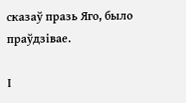сказаў празь Яго, было праўдзівае.

І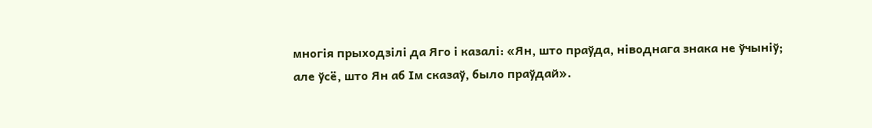многія прыходзілі да Яго і казалі: «Ян, што праўда, ніводнага знака не ўчыніў; але ўсё, што Ян аб Ім сказаў, было праўдай».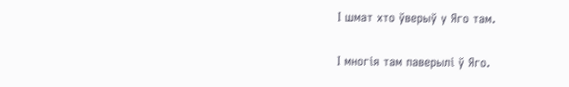І шмат хто ўверыў у Яго там.

І многія там паверылі ў Яго.